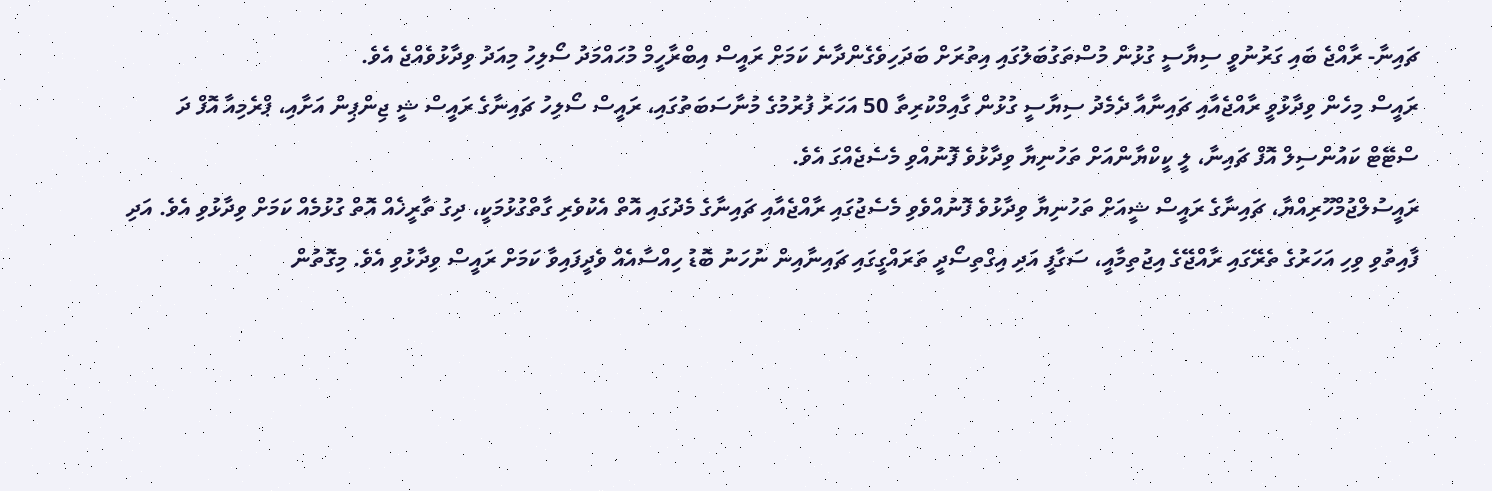ޗައިނާ- ރާއްޖެ ބައި ގަރުނުވީ ސިޔާސީ ގުޅުން މުސްތަގުބަލުގައި އިތުރަށް ބަދަހިވެގެންދާނެ ކަމަށް ރައީސް އިބްރާހީމް މުހައްމަދު ސޯލިހު މިއަދު ވިދާޅުވެއްޖެ އެވެ.
ރައީސް މިހެން ވިދާޅުވީ ރާއްޖެއާއި ޗައިނާއާ ދެމެދު ސިޔާސީ ގުޅުން ގާއިމްކުރިތާ 50 އަހަރު ފުރުމުގެ މުނާސަބަތުގައި، ރައީސް ސޯލިހު ޗައިނާގެ ރައީސް ޝީ ޖިންޕިން އަށާއި، ޕްރެމިއާ އޮފް ދަ ސްޓޭޓް ކައުންސިލް އޮފް ޗައިނާ، ލީ ކީކްޔާންއަށް ތަހުނިޔާ ވިދާޅުވެ ފޮނުއްވި މެސެޖެއްގަ އެވެ.
ރައީސުލްޖުމްހޫރިއްޔާ، ޗައިނާގެ ރައީސް ޝީއަށް ތަހުނިޔާ ވިދާޅުވެ ފޮނުއްވެވި މެސެޖުގައި ރާއްޖެއާއި ޗައިނާގެ މެދުގައި އޮތް އެކުވެރި ގާތްގުޅުމަކީ، ދިގު ތާރީޚެއް އޮތް ގުޅުމެއް ކަމަށް ވިދާޅުވި އެވެ. އަދި ފާއިތުވި ވިހި އަހަރުގެ ތެރޭގައި ރާއްޖޭގެ އިޖުތިމާއީ، ސަގާފީ އަދި އިގްތިސޯދީ ތަރައްގީގައި ޗައިނާއިން ނުހަނު ބޮޑު ހިއްސާއެއް ވެދީފައިވާ ކަމަށް ރައީސް ވިދާޅުވި އެވެ. މިގޮތުން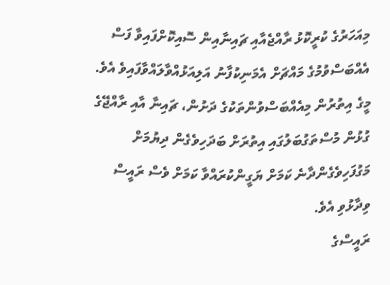މިއަހަރުގެ ކުރީކޮޅު ރާއްޖެއާއި ޗައިނާއިން ސޮއިކޮށްފައިވާ ފަސް އެއްބަސްވުމުގެ މައްޗަށް އެމަނިކުފާނު އަލިއަޅުއްވާލައްވާފައިވެ އެވެ. މީގެ އިތުރުން މިއެއްބަސްވުންތަކުގެ ދަށުން، ޗައިނާ އާއި ރާއްޖޭގެ ގުޅުން މުސްތަގުބަލުގައި އިތުރަށް ބަދަހިވެގެން ދިޔުމަށް މަގުފަހިވެގެންދާނެ ކަމަށް ޔަގީންކުރައްވާ ކަމަށް ވެސް ރައީސް ވިދާޅުވި އެވެ.
ރައީސްގެ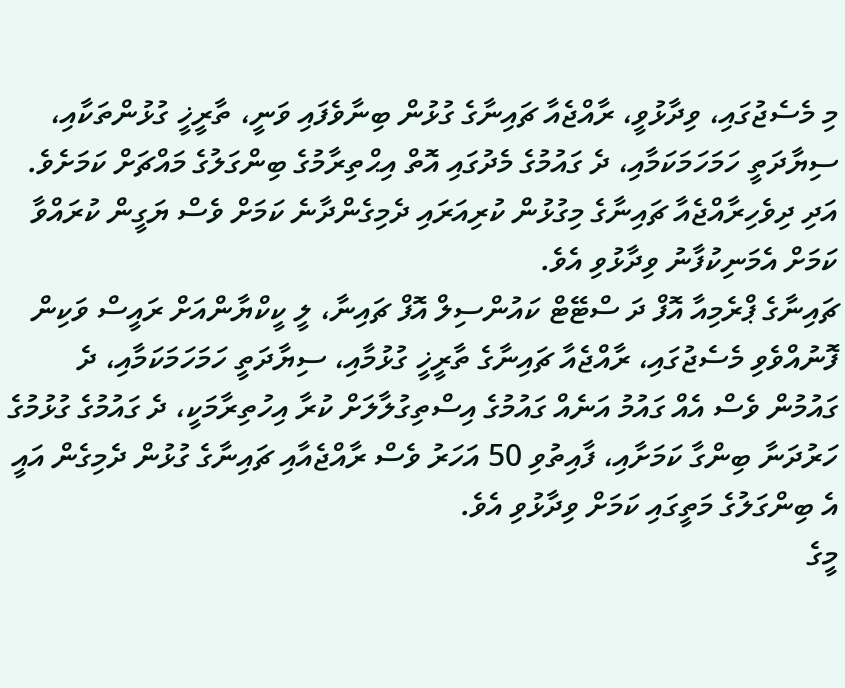މި މެސެޖުގައި، ވިދާޅުވީ، ރާއްޖެއާ ޗައިނާގެ ގުޅުން ބިނާވެފައި ވަނީ، ތާރީޚީ ގުޅުންތަކާއި، ސިޔާދަތީ ހަމަހަމަކަމާއި، ދެ ގައުމުގެ މެދުގައި އޮތް އިޙްތިރާމުގެ ބިންގަލުގެ މައްޗަށް ކަމަށެވެ. އަދި ދިވެހިރާއްޖެއާ ޗައިނާގެ މިގުޅުން ކުރިއަރައި ދެމިގެންދާނެ ކަމަށް ވެސް ޔަގީން ކުރައްވާ ކަމަށް އެމަނިކުފާނު ވިދާޅުވި އެވެ.
ޗައިނާގެ ޕްރެމިއާ އޮފް ދަ ސްޓޭޓް ކައުންސިލް އޮފް ޗައިނާ، ލީ ކީކްޔާންއަށް ރައީސް ވަކިން ފޮނުއްވެވި މެސެޖުގައި، ރާއްޖެއާ ޗައިނާގެ ތާރީޚީ ގުޅުމާއި، ސިޔާދަތީ ހަމަހަމަކަމާއި، ދެ ގައުމުން ވެސް އެއް ގައުމު އަނެއް ގައުމުގެ އިސްތިގުލާލަށް ކުރާ އިހުތިރާމަކީ، ދެ ގައުމުގެ ގުޅުމުގެ ހަރުދަނާ ބިންގާ ކަމަށާއި، ފާއިތުވި 50 އަހަރު ވެސް ރާއްޖެއާއި ޗައިނާގެ ގުޅުން ދެމިގެން އައީ އެ ބިންގަލުގެ މަތީގައި ކަމަށް ވިދާޅުވި އެވެ.
މީގެ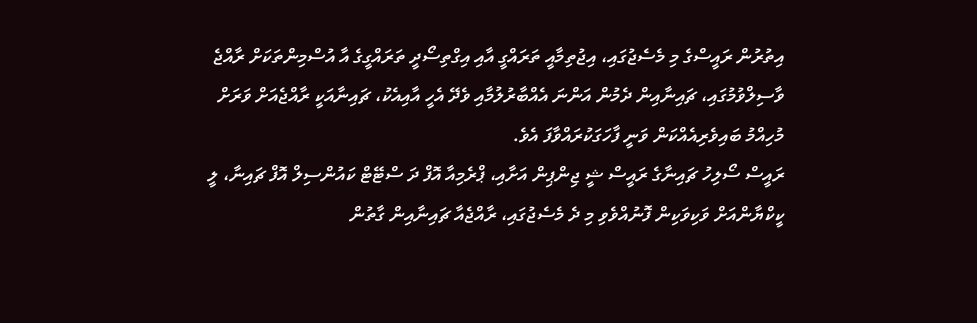އިތުރުން ރައީސްގެ މި މެސެޖުގައި، އިޖުތިމާއީ ތަރައްގީ އާއި އިގްތިސޯދީ ތަރައްގީގެ އާ އުސްމިންތަކަށް ރާއްޖެ ވާސިލްވުމުގައި، ޗައިނާއިން ދެމުން އަންނަ އެއްބާރުލުމާއި ވެދޭ އެހީ އާއިއެކު، ޗައިނާއަކީ ރާއްޖެއަށް ވަރަށް މުހިއްމު ބައިވެރިއެއްކަން ވަނީ ފާހަގަކުރައްވާފަ އެވެ.
ރައީސް ސޯލިހު ޗައިނާގެ ރައީސް ޝީ ޖިންޕިން އަށާއި، ޕްރެމިއާ އޮފް ދަ ސްޓޭޓް ކައުންސިލް އޮފް ޗައިނާ، ލީ ކީކްޔާންއަށް ވަކިވަކިން ފޮނުއްވެވި މި ދެ މެސެޖުގައި، ރާއްޖެއާ ޗައިނާއިން ގާތުން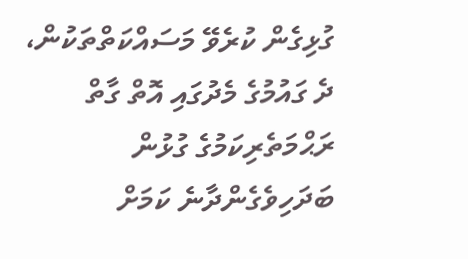ގުޅިގެން ކުރެވޭ މަސައްކަތްތަކުން، ދެ ގައުމުގެ މެދުގައި އޮތް ގާތް ރަޙްމަތެރިކަމުގެ ގުޅުން ބަދަހިވެގެންދާނެ ކަމަށް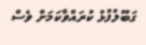ގަބޫލުފުޅު ކުރައްވާކަމަށް ވެސް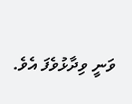ވަނީ ވިދާޅުވެފަ އެވެ.